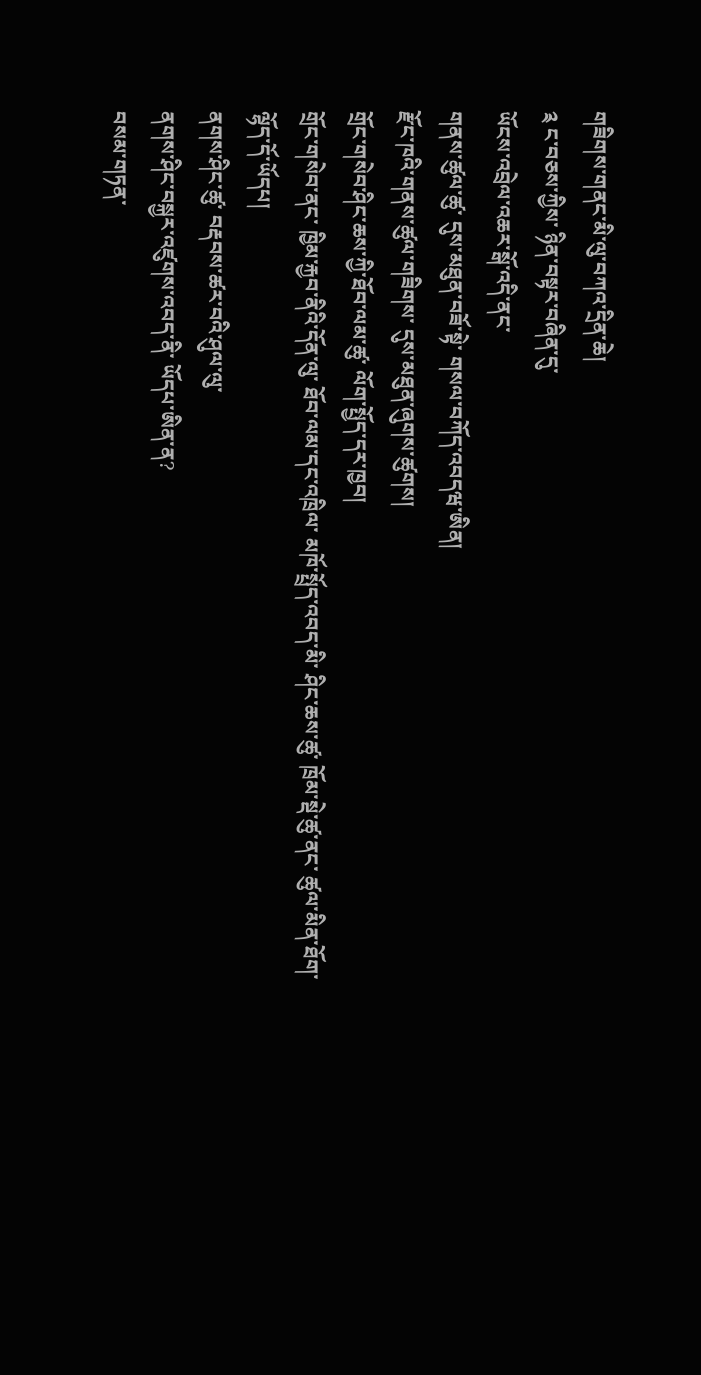གཟིགས་གནང་མི་ལུ་བཀའ་དྲིན་ཆེ།
༉ ང་བཅས་ཀྱིས་ ཉིན་བསྟར་བཞིན་དུ་
ཡོངས་འབྲེལ་འཆར་སྒོ་འདི་ནང་
གནས་ཚུལ་ཚུ་ དུས་མཐུན་བཟོ་སྟེ་ གསལ་བཀོད་འབདཝ་ཨིན།
རྫོང་ཁའི་གནས་ཚུལ་གཟིགས་ དུས་མཐུན་ཞུགས་ཚུགས།
གྲོང་གསེབ་ཤིང་ཆས་ཀྱི་ཐོབ་ལམ་ཚུ་ ལོག་སྤྱོད་དར་ཁྱབ།
གྲོང་གསེབ་ནང་ ཁྱིམ་རྐྱབ་ནིའི་དོན་ལུ་ ཐོབ་ལམ་དང་འཁྲིལ་ མཁོ་སྤྲོད་འབད་མི་ ཤིང་ཆས་ཚུ་ ཁྲོམ་སྡེ་ཚུ་ནང་ ཚུལ་མིན་ཐོག་ ལྷོད་དོ་ཡོདཔ།
ནགས་ཤིང་ཚུ་ བརྡབས་ཚར་བའི་ཤུལ་ལུ་
ནགས་ཤིང་བསྐྱར་འཛུགས་འབད་ནི་ ཡོདཔ་ཨིན་ན?
བསམ་གཏན་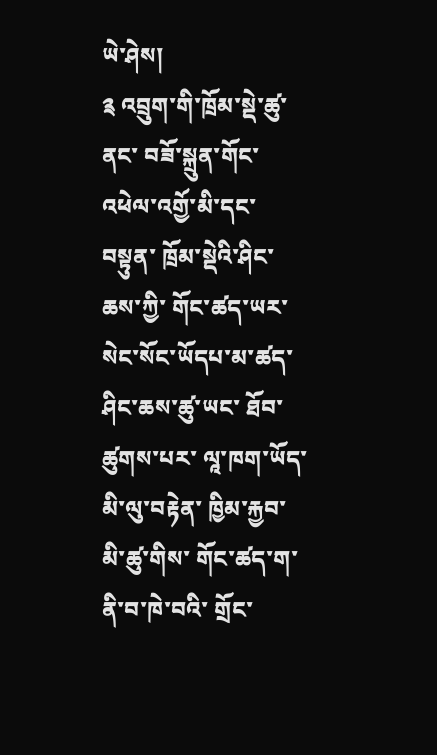ཡེ་ཤེས།
༉ འབྲུག་གི་ཁྲོམ་སྡེ་ཚུ་ནང་ བཟོ་སྐྲུན་གོང་འཕེལ་འགྱོ་མི་དང་བསྟུན་ ཁྲོམ་སྡེའི་ཤིང་ཆས་ཀྱི་ གོང་ཚད་ཡར་སེང་སོང་ཡོདཔ་མ་ཚད་ ཤིང་ཆས་ཚུ་ཡང་ ཐོབ་ཚུགས་པར་ ལཱ་ཁག་ཡོད་མི་ལུ་བརྟེན་ ཁྱིམ་རྐྱབ་མི་ཚུ་གིས་ གོང་ཚད་ག་ནི་བ་ཁེ་བའི་ གྲོང་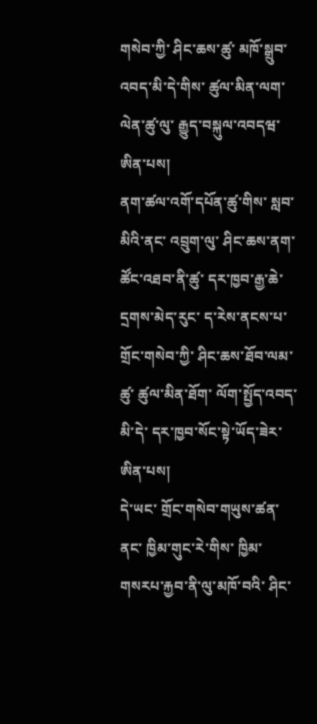གསེབ་ཀྱི་ ཤིང་ཆས་ཚུ་ མཁོ་སྒྲུབ་འབད་མི་དེ་གིས་ ཚུལ་མིན་ལག་ལེན་ཚུ་ལུ་ རྒྱུད་བསྐུལ་འབདཝ་ཨིན་པས།
ནག་ཚལ་འགོ་དཔོན་ཚུ་གིས་ སླབ་མིའི་ནང་ འབྲུག་ལུ་ ཤིང་ཆས་ནག་ཚོང་འཐབ་ནི་ཚུ་ དར་ཁྱབ་རྒྱ་ཆེ་དྲགས་མེད་རུང་ ད་རེས་ནངས་པ་ གྲོང་གསེབ་ཀྱི་ ཤིང་ཆས་ཐོབ་ལམ་ཚུ་ ཚུལ་མིན་ཐོག་ ལོག་སྤྱོད་འབད་མི་དེ་ དར་ཁྱབ་སོང་སྟེ་ཡོད་ཟེར་ཨིན་པས།
དེ་ཡང་ གྲོང་གསེབ་གཡུས་ཚན་ནང་ ཁྱིམ་གུང་རེ་གིས་ ཁྱིམ་གསརཔ་རྐྱབ་ནི་ལུ་མཁོ་བའི་ ཤིང་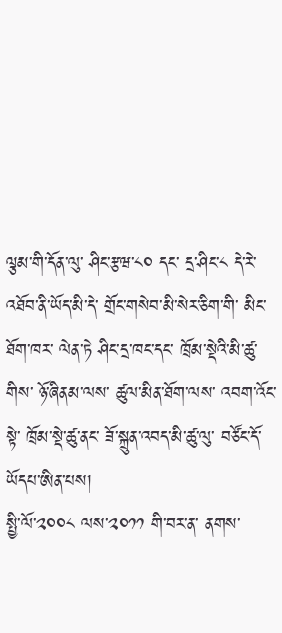ལྕམ་གི་དོན་ལུ་ ཤིང་རྩཝ་༨༠ དང་ དྲ་ཤིང་༨ དེ་རེ་ འཐོབ་ནི་ཡོད་མི་དེ་ གྲོང་གསེབ་མི་སེར་ཅིག་གི་ མིང་ཐོག་ཁར་ ལེན་ཏེ ཤིང་དྲ་ཁང་དང་ ཁྲོམ་སྡེའི་མི་ཚུ་གིས་ ཉོ་ཞིནམ་ལས་ ཚུལ་མིན་ཐོག་ལས་ འབག་འོང་སྟེ་ ཁྲོམ་སྡེ་ཚུ་ནང་ ཟོ་སྐྲུན་འབད་མི་ཚུ་ལུ་ བཙོང་དོ་ཡོདཔ་ཨིན་པས།
སྤྱི་ལོ་༢༠༠༨ ལས་༢༠༡༡ གི་བར་ན་ ནགས་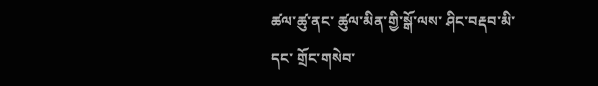ཚལ་ཚུ་ནང་ ཚུལ་མིན་གྱི་སྒོ་ལས་ ཤིང་བརྡབ་མི་དང་ གྲོང་གསེབ་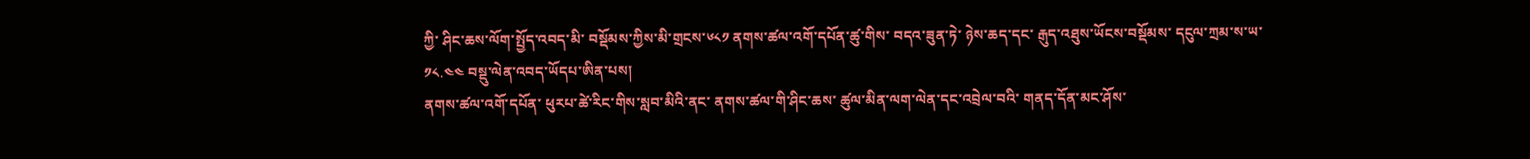ཀྱི་ ཤིང་ཆས་ལོག་སྤྱོད་འབད་མི་ བསྡོམས་ཀྱིས་མི་གྲངས་༦༨༡ ནགས་ཚལ་འགོ་དཔོན་ཚུ་གིས་ བདའ་ཟུན་ཏེ་ ཉེས་ཆད་དང་ རྒུད་འཐུས་ཡོངས་བསྡོམས་ དངུལ་ཀྲམ་ས་ཡ་༡༨.༤༤ བསྡུ་ལེན་འབད་ཡོདཔ་ཨིན་པས།
ནགས་ཚལ་འགོ་དཔོན་ ཕུརཔ་ཚེ་རིང་གིས་སླབ་མིའི་ནང་ ནགས་ཚལ་གི་ཤིང་ཆས་ ཚུལ་མིན་ལག་ལེན་དང་འབྲེལ་བའི་ གནད་དོན་མང་ཤོས་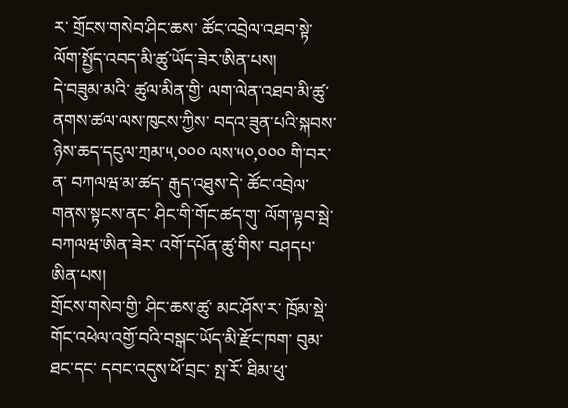ར་ གྲོངས་གསེབ་ཤིང་ཆས་ ཚོང་འབྲེལ་འཐབ་སྟེ་ ལོག་སྤྱོད་འབད་མི་ཚུ་ཡོད་ཟེར་ཨིན་པས།
དེ་བཟུམ་མའི་ ཚུལ་མིན་གྱི་ ལག་ལེན་འཐབ་མི་ཚུ་ ནགས་ཚལ་ལས་ཁུངས་ཀྱིས་ བདའ་ཟུན་པའི་སྐབས་ ཉེས་ཆད་དངུལ་ཀྲམ་༥,༠༠༠ ལས་༥༠,༠༠༠ གི་བར་ན་ བཀལཝ་མ་ཚད་ རྒུད་འཐུས་དེ་ ཚོང་འབྲེལ་གནས་སྟངས་ནང་ ཤིང་གི་གོང་ཚད་གུ་ ལོག་ལྟབ་སྦེ་བཀལཝ་ཨིན་ཟེར་ འགོ་དཔོན་ཚུ་གིས་ བཤདཔ་ཨིན་པས།
གྲོངས་གསེབ་གྱི་ ཤིང་ཆས་ཚུ་ མང་ཤོས་ར་ ཁྲོམ་སྡེ་གོང་འཕེལ་འགྱོ་བའི་བསྒང་ཡོད་མི་རྫོང་ཁག་ བུམ་ཐང་དང་ དབང་འདུས་ཕོ་བྲང་ སྤ་རོ་ ཐིམ་ཕུ་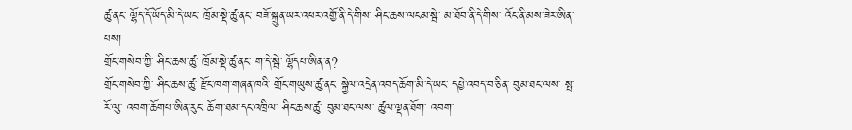ཚུ་ནང་ ལྷོད་དོ་ཡོད་མི་དེ་ཡང་ ཁྲོམ་སྡེ་ཚུ་ནང་ བཟོ་སྐྲུན་ཡར་འཕར་འགྱོ་ནི་དེ་གིས་ ཤིང་ཆས་ལངམ་སྦེ་ མ་ཐོབ་ནི་དེ་གིས་ འོང་ནི་མས་ཟེར་ཨིན་པས།
གྲོང་གསེབ་ཀྱི་ ཤིང་ཆས་ཚུ་ ཁྲོམ་སྡེ་ཚུ་ནང་ ག་དེ་སྦེ་ ལྷོདཔ་ཨིན་ན?
གྲོང་གསེབ་ཀྱི་ ཤིང་ཆས་ཚུ་ རྫོང་ཁག་གཞན་ཁའི་ གྲོང་གཡུས་ཚུ་ནང་ སྐྱེལ་འདྲེན་འབད་ཆོག་མི་དེ་ཡང་ དཔྱེ་འབད་བ་ཅིན་ བུམ་ཐང་ལས་ སྤ་རོ་ལུ་ འབག་ཆོགཔ་ཨིན་རུང་ ཆོག་ཐམ་དང་འཁྲིལ་ ཤིང་ཆས་ཚུ་ བུམ་ཐང་ལས་ ཚུལ་ལྡན་ཐོག་ འབག་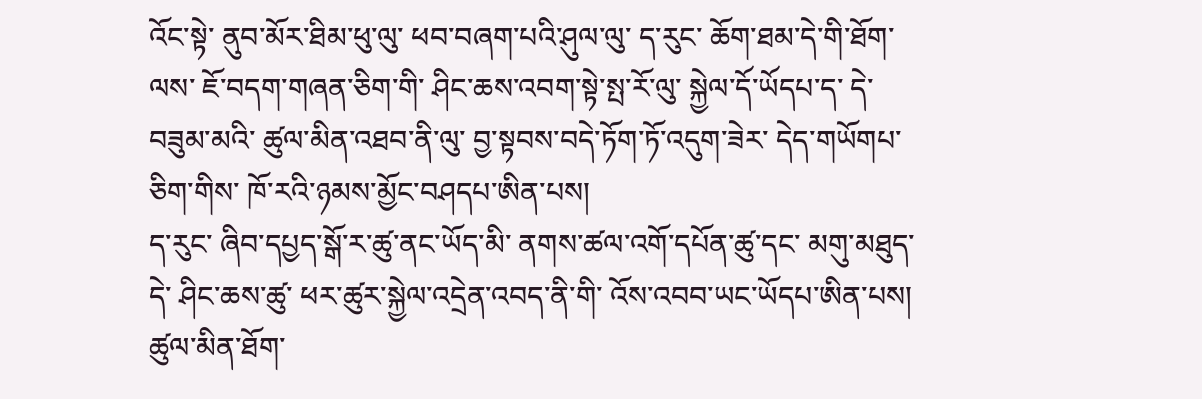འོང་སྟེ་ ནུབ་མོར་ཐིམ་ཕུ་ལུ་ ཕབ་བཞག་པའི་ཤུལ་ལུ་ ད་རུང་ ཆོག་ཐམ་དེ་གི་ཐོག་ལས་ ཇོ་བདག་གཞན་ཅིག་གི་ ཤིང་ཆས་འབག་སྟེ་སྤ་རོ་ལུ་ སྐྱེལ་དོ་ཡོདཔ་ད་ དེ་བཟུམ་མའི་ ཚུལ་མིན་འཐབ་ནི་ལུ་ བྱ་སྟབས་བདེ་ཏོག་ཏོ་འདུག་ཟེར་ དེད་གཡོགཔ་ཅིག་གིས་ ཁོ་རའི་ཉམས་མྱོང་བཤདཔ་ཨིན་པས།
ད་རུང་ ཞིབ་དཔྱད་སྒོ་ར་ཚུ་ནང་ཡོད་མི་ ནགས་ཚལ་འགོ་དཔོན་ཚུ་དང་ མགུ་མཐུད་དེ་ ཤིང་ཆས་ཚུ་ ཕར་ཚུར་སྐྱེལ་འདྲེན་འབད་ནི་གི་ འོས་འབབ་ཡང་ཡོདཔ་ཨིན་པས།
ཚུལ་མིན་ཐོག་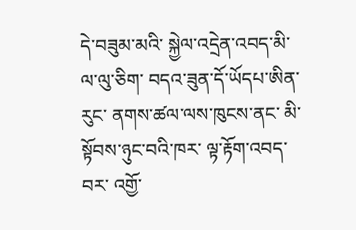དེ་བཟུམ་མའི་ སྐྱེལ་འདྲེན་འབད་མི་ ལ་ལུ་ཅིག་ བདའ་ཟུན་དོ་ཡོདཔ་ཨིན་རུང་ ནགས་ཚལ་ལས་ཁུངས་ནང་ མི་སྟོབས་ཉུང་བའི་ཁར་ ལྟ་རྟོག་འབད་བར་ འགྱོ་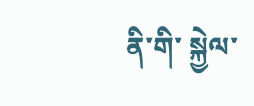ནི་གི་ སྐྱེལ་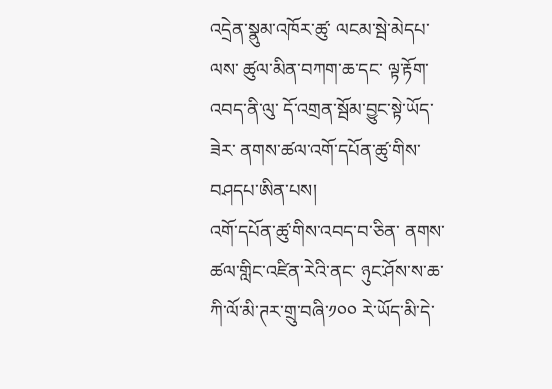འདྲེན་སྣུམ་འཁོར་ཚུ་ ལངམ་སྦེ་མེདཔ་ལས་ ཚུལ་མིན་བཀག་ཆ་དང་ ལྟ་རྟོག་འབད་ནི་ལུ་ དོ་འགྲན་སྦོམ་བྱུང་སྟེ་ཡོད་ཟེར་ ནགས་ཚལ་འགོ་དཔོན་ཚུ་གིས་ བཤདཔ་ཨིན་པས།
འགོ་དཔོན་ཚུ་གིས་འབད་བ་ཅིན་ ནགས་ཚལ་གླིང་འཛིན་རེའི་ནང་ ཉུང་ཤོས་ས་ཆ་ཀི་ལོ་མི་ཊར་གྲུ་བཞི་༡༠༠ རེ་ཡོད་མི་དེ་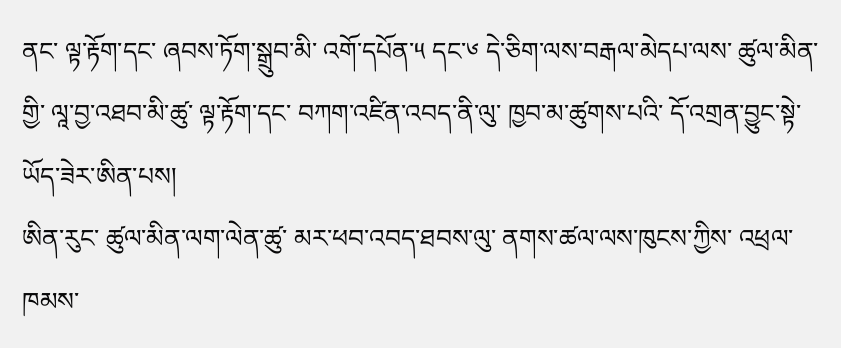ནང་ ལྟ་རྟོག་དང་ ཞབས་ཏོག་སྒྲུབ་མི་ འགོ་དཔོན་༥ དང་༦ དེ་ཅིག་ལས་བརྒལ་མེདཔ་ལས་ ཚུལ་མིན་གྱི་ ལཱ་བྱ་འཐབ་མི་ཚུ་ ལྟ་རྟོག་དང་ བཀག་འཛིན་འབད་ནི་ལུ་ ཁྱབ་མ་ཚུགས་པའི་ དོ་འགྲན་བྱུང་སྟེ་ཡོད་ཟེར་ཨིན་པས།
ཨིན་རུང་ ཚུལ་མིན་ལག་ལེན་ཚུ་ མར་ཕབ་འབད་ཐབས་ལུ་ ནགས་ཚལ་ལས་ཁུངས་ཀྱིས་ འཕྲལ་ཁམས་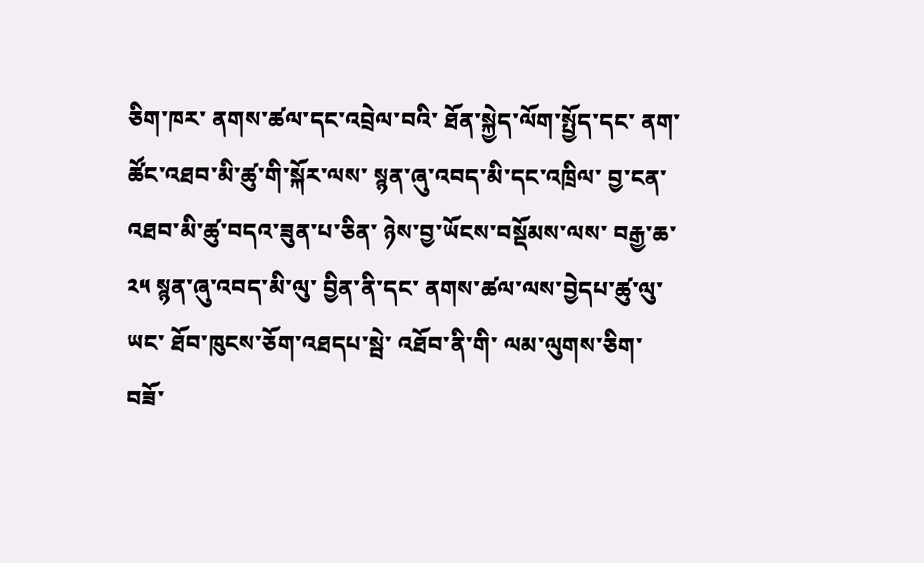ཅིག་ཁར་ ནགས་ཚལ་དང་འབྲེལ་བའི་ ཐོན་སྐྱེད་ལོག་སྤྱོད་དང་ ནག་ཚོང་འཐབ་མི་ཚུ་གི་སྐོར་ལས་ སྙན་ཞུ་འབད་མི་དང་འཁྲིལ་ བྱ་ངན་འཐབ་མི་ཚུ་བདའ་ཟུན་པ་ཅིན་ ཉེས་བྱ་ཡོངས་བསྡོམས་ལས་ བརྒྱ་ཆ་༢༥ སྙན་ཞུ་འབད་མི་ལུ་ བྱིན་ནི་དང་ ནགས་ཚལ་ལས་བྱེདཔ་ཚུ་ལུ་ཡང་ ཐོབ་ཁུངས་ཅོག་འཐདཔ་སྦེ་ འཐོབ་ནི་གི་ ལམ་ལུགས་ཅིག་ བཟོ་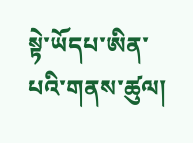སྟེ་ཡོདཔ་ཨིན་པའི་གནས་ཚུལ།